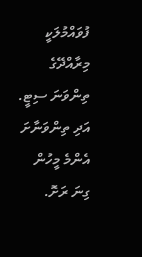ފުވައްމުލަކީ މިރާއްދޭގެ ތިންވަނަ ސިޓީ. އަދި ތިންވަނާށަ އެންމެ މީހުން ގިނަ ރަށޮ.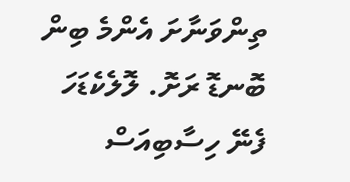ތިންވަނާށަ އެންމެ ބިން ބޮނޑޮ ރަށޮ. ލޮލެކެޑަހަ ފެނޭ ހިސާބިއަސް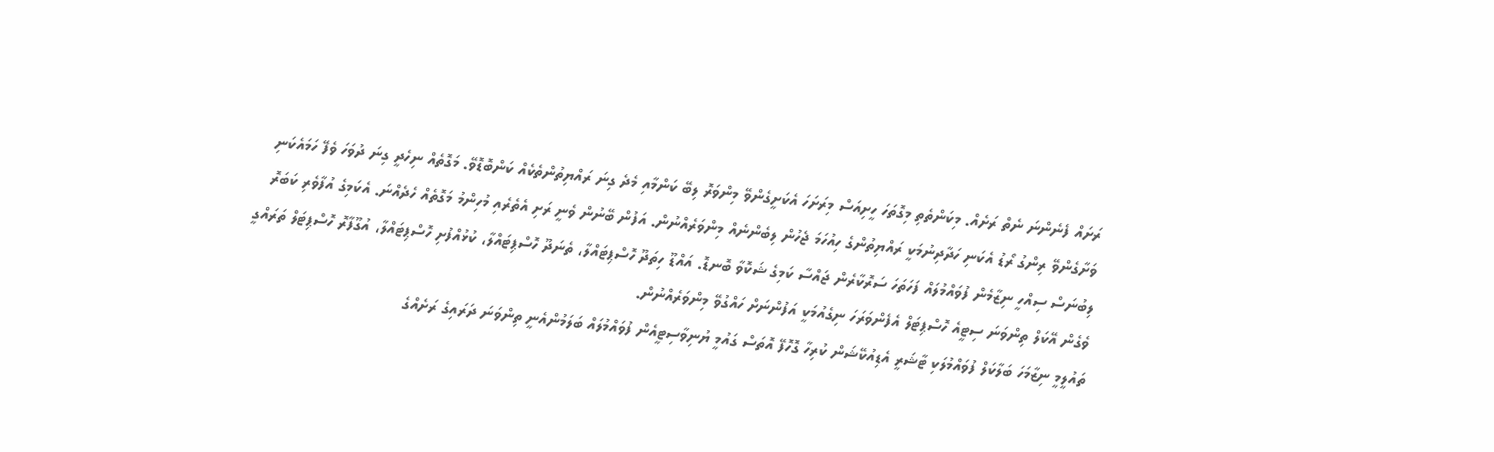ރަށައް ފެނެންނަ ނެތް ރަށެއް. މިކަންތެތި މިގޮތަހަ ހީށިއަސް މިރަށަހަ އެކަށީގެންވޭ މިންވަރޮ ލިބޭ ކަންމާއި މެދެ ގިނަ ރައްޔިތުންތެކެއް ކަންބޮޑޮވޭ. މަގޮތެއް ނިހެދީ ގިނަ ދުވަހަ ވެފޭ ހަމައެކަނި ވަށާގެންވޭ ރިންގު ރޯޑު އެކަނި ހަދާދިނުމަކީ ރައްޔިތުންގެ ހިއުހަމަ ޖެހުން ލިބެންނެއް މިންވަރެއްނުން. އަފުން ބޭނުން ވެނީ ރަށި އެތެރެއި މުހިންމު މަގޮތެއް ހެދެއްނަ. އެކަމިގެ އުފާވެރި ކަބަރޮ ލިބުނަސް ސިއްހީ ނިޒާމެން ފުވައްމުލައް ފަހަތަހަ ސަރޮކާރެން ޖައްސާ ކަމިގެ ޝަކޮވާ ބޮނޑޮ. އައްޑޫ ހިތަދޫ ހޮސްޕިޓައްލާ، ތެނަދޫ ހޮސްޕިޓައްލާ، ކުޅުއްފުށި ހޮސްޕިޓައްލާ، އުގޫފާރޮ ހޮސްޕިޓަލް ތަރައްގީ ވެގެން އޭކަލް ތިންވަނަ ސިޓީއެ ހޮސްޕިޓަލް އެފެންވަރަހަ ނިގެއުމަކީ އަފުންނަށް ހައްގުވޭ މިންވަރެއްނުން.
ތައުލީމީ ނިޒާމަހަ ބަލާކަލް ފުވައްމުލަކި ޓާޝަރީ އެޑިއުކޭޝަން ކުރިހާ ގޮހޮފޭ އޮތަސް ގައުމީ ޔުނިވާސިޓީއެން ފުވައްމުލައް ބަލަމުންއެނީ ތިންވަނަ ދަރައިގެ ރަށެއްގެ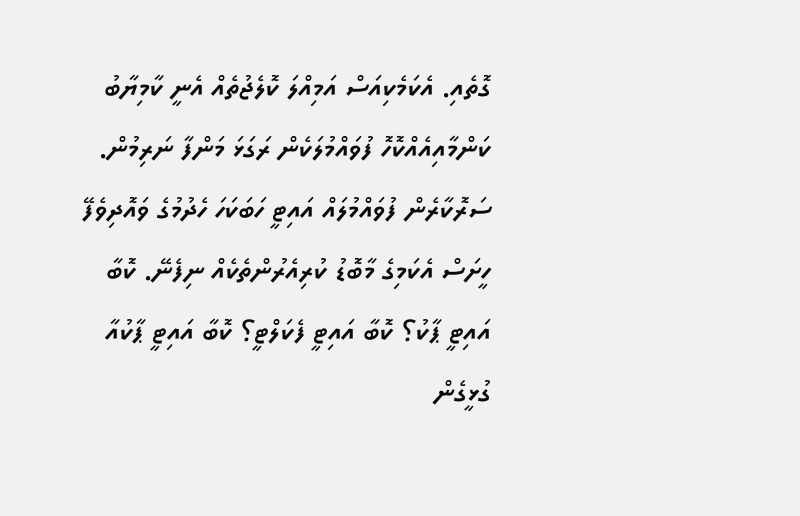ގޮތެއި. އެކަމެކިއަސް އަމިއްލަ ކޮލެޖުތެއް އެނީ ކާމިޔާބު ކަންމާއިއެއްކޮހޮ ފުވައްމުލަކެން ރަގަޅަ މަންފާ ނަރިމުން. ސަރޮކާރެން ފުވައްމުލައް އައިޓީ ހަބަކަހަ ހެދުމުގެ ވައޮދިވެފޭ ހީށަސް އެކަމިގެ މާބޮޑު ކުރިއެރުންތެކެއް ނިފެނޭ. ކޮބާ އައިޓީ ޕާކު؟ ކޮބާ އައިޓީ ފެކަލްޓީ؟ ކޮބާ އައިޓީ ޕާކުއާ ގުޅީގެން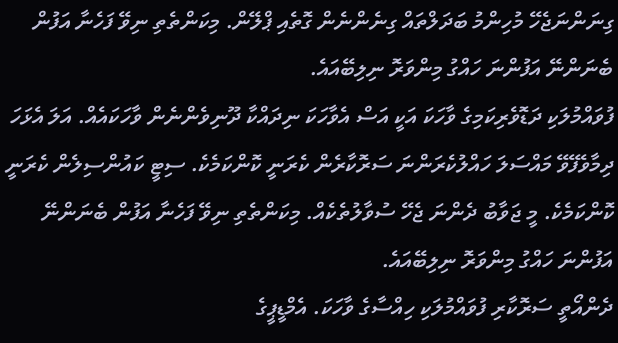ގިނަންނަޖެހޭ މުހިންމު ބަދަލްތައް ގިނެންނެން ގޮތެއި ޕްލޭން. މިކަންތެތި ނިވޭ ފަހެނާ އަފުން ބެނަންނޭ އަފުންނަ ހައްގު މިންވަރޮ ނިލިބޭއައެ.
ފުވައްމުލަކި ދަޑޮވެރިކަމިގެ ވާހަކަ އަކީ އަސް އެވާހަކަ ނިދައްކާ ދޫނިވެންނެން ވާހަކައެއް. އަލަ އެޅަހަ ދިމާވެފޭވޭ މައްސަލަ ހައްލުކެރަންނަ ސަރޮކާރެން ކެރަނީ ކޮންކަމެކެ. ސިޓީ ކައުންސިލެން ކެރަނީ ކޮންކަމެކެ. މީ ޖަވާބު ދެންނަ ޖެހޭ ސުވާލުތެކެއް. މިކަންތެތި ނިވޭ ފަހެނާ އަފުން ބެނަންނޭ އަފުންނަ ހައްގު މިންވަރޮ ނިލިބޭއައެ.
ދެންއޯތީ ސަރޮކާރި ފުވައްމުލަކި ހިއްސާގެ ވާހަކަ. އެމްޑީޕީގެ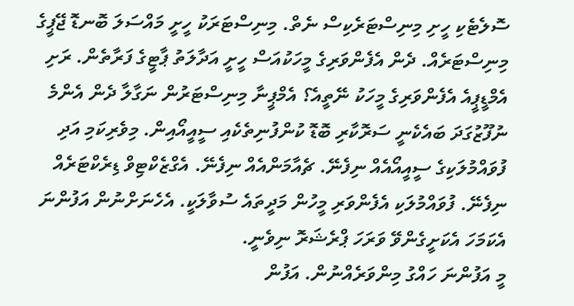ސޮލެޓެކި ހީށި މިނިސްޓަރެކިސް ނެތް. މިނިސްޓަރަކު ހީށީ މައްސަލަ ބޮނޑޮ ޖޭޕީގެ މިނިސްޓަރެއް. ދެން އެފެންވަރިގެ މީހަކުއަސް ހީށީ އަދާލަތު ޕާޓީގެ ފަރާތެން. ރަށި އެމްޑީޕީއެ އެފެންވަރިގެ މީހަކު ނޭތީއެ؟ އެމްޕީނާ މިނިސްޓަރުން ނަގާލާ ދެން އެންމެ ނުފޫޒުގަދަ ބައެކެނީ ސަރޮކާރި ބޮޑޮ ކުންފުނިތެކެއި ސީއީއޯއިން. މިވެރިކަމި އަދި ފުވައްމުލަކިގެ ސީއީއޯއެއް ނިފެނޭ. ޗެއާމަންއެއް ނިފެނޭ. އެގްޒެކްޓިވް ޑިރެކްޓަރެއް ނިފެނޭ. ފުވައްމުލަކި އެފެންވަރި މީހުން މަދީތައެ ސުވާލަކީ. އެހެނަށްނުން އަފުންނަ އެކަމަހަ އެކަށީގެންވޭ ވަރަހަ ޕްރެޝަރޮ ނިވެނީ.
މީ އަފުންނަ ހައްގު މިންވަރެއްނުން. އަފުން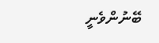ބޭނުންވެނީ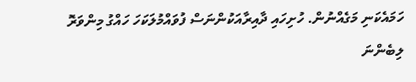ހަމައެކަނި މަގެއްނުން. ހުށިހައި ދާއިރާއަކުންނަސް ފުވައްމުލަކަހަ ހައްގު މިންވަރޮ ލިބެންނަ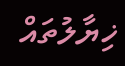ޚިޔާލުތައް